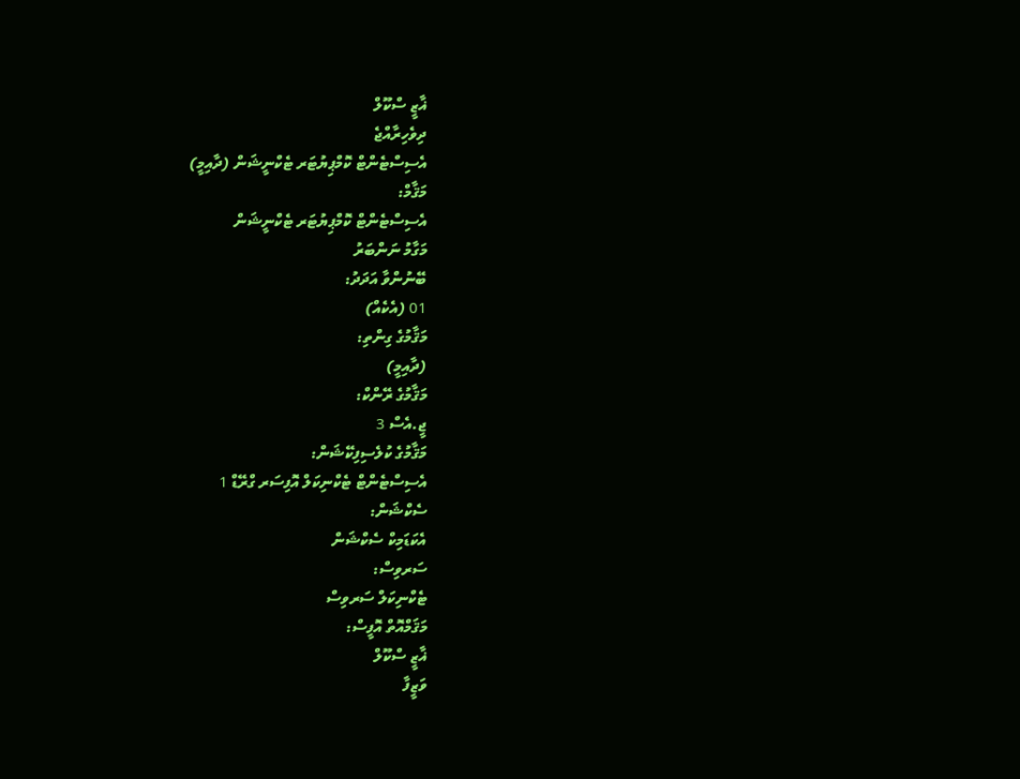ޣާޒީ ސްކޫލް
ދިވެހިރާއްޖެ
އެސިސްޓެންޓް ކޮމްޕިޔުޓަރ ޓެކްނީޝަން (ދާއިމީ)
މަޤާމް:
އެސިސްޓެންޓް ކޮމްޕިޔުޓަރ ޓެކްނީޝަން
މަގާމު ނަންބަރު
ބޭނުންވާ އަދަދު:
01 (އެކެއް)
މަޤާމުގެ ގިންތި:
(ދާއިމީ)
މަޤާމުގެ ރޭންކް:
ޖީ.އެސް 3
މަޤާމުގެ ކުލެސިފިކޭޝަން:
އެސިސްޓެންޓް ޓެކްނިކަލް އޮފިސަރ ގްރޭޑް 1
ސެކްޝަން:
އެކަޑަމިކް ސެކްޝަން
ސަރވިސް:
ޓެކްނިކަލް ސަރވިސް
މަޤަމްއޮތް އޮފީސް:
ޣާޒީ ސްކޫލް
ވަޒީފާ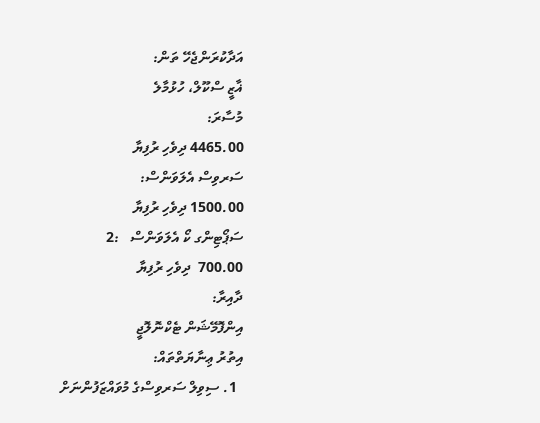އަދާކުރަންޖެހޭ ތަން:
ޣާޒީ ސްކޫލް، ހުޅުމާލެ
މުސާރަ:
4465.00 ދިވެހި ރުފިޔާ
ސަރވިސް އެލަވަންސް:
1500.00 ދިވެހި ރުފިޔާ
ސަޕޯޓިންގ ކޯ އެލަވަންސް   :2
700.00  ދިވެހި ރުފިޔާ
ދާއިރާ:
އިންފޮމޭޝަން ޓެކްނޮލޮޖީ
އިތުރު ޢިނާޔަތްތައް:
  1. ސިވިލް ސަރވިސްގެ މުވައްޒަފުންނަށް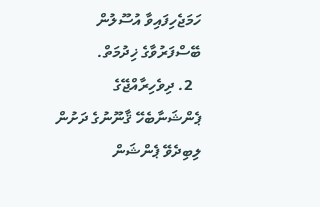ހަމަޖެހިފައިވާ އުސޫލުން ބޭސްފަރުވާގެ ޚިދުމަތް.
  2. ދިވެހިރާއްޖޭގެ ޕެންޝަނާބެހޭ ޤާނޫނުގެ ދަށުން ލިބިދެވޭ ޕެންޝަން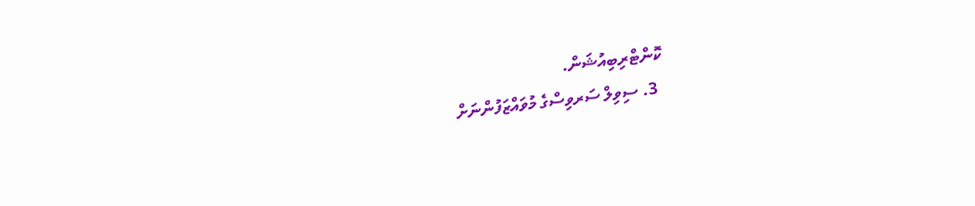ކޮންޓްރިބިއުޝަން.
  3. ސިވިލް ސަރވިސްގެ މުވައްޒަފުންނަށް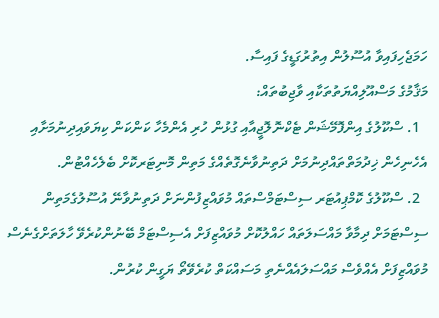ހަމަޖެހިފައިވާ އުސޫލުން އިތުރުގަޑީގެ ފައިސާ.
މަޤާމުގެ މަސްއޫލިއްޔަތުތަކާއި ވާޖިބުތައް:
  1. ސްކޫލުގެ އިންފޮމޭޝަން ޓެކްނޮލޮޖީއާއި ގުޅުން ހުރި އެންމެހާ ކަންކަން ކިޔަވައިދިނުމަށާއި އެހެނިހެން ޚިދުމަތްތައްދިނުމަށް ދަތިނުވާނެގޮތެއްގެ މަތިން މޮނިޓަރކޮށް ބެލެހެއްޓުން.
  2. ސްކޫލުގެ ކޮމްޕިއުޓަރ ސިސްޓަމްސްތައް މުވައްޒިފުންނަށް ދަތިނުވާނޭ އުސޫލުގެމަތިން ސިސްޓަމަށް ދިމާވާ މައްސަލަތައް ހައްލުކޮށް މުވައްޒިފަށް އެސިސްޓަމް ބޭނުންކުރެވޭ ހާލަތަށްގެނެސް މުވައްޒިފަށް އެއްވެސް މައްސަލައެއްނެތި މަސައްކަތް ކުރެވޭތޯ ޔަގީން ކުރުން.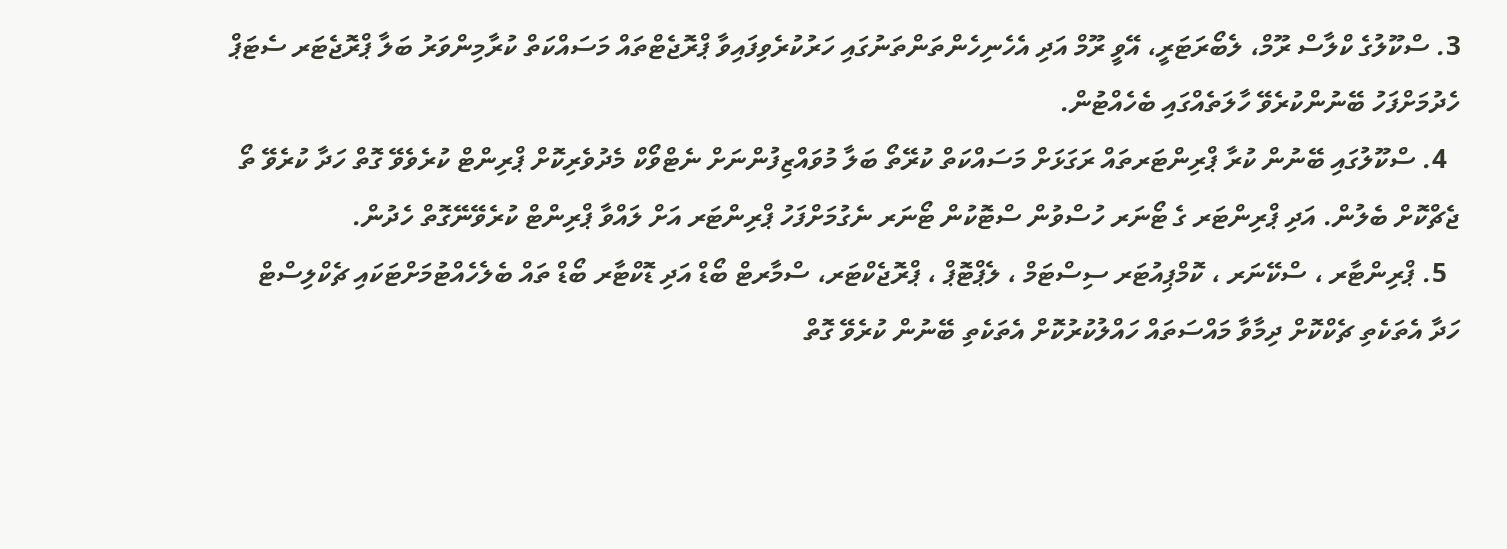3. ސްކޫލުގެ ކްލާސް ރޫމް، ލެބޯރަޓަރީ، އޭވީ ރޫމް އަދި އެހެނިހެންތަންތަނުގައި ހަރުކުރެވިފައިވާ ޕްރޮޖެޓްތައް މަސައްކަތް ކުރާމިންވަރު ބަލާ ޕްރޮޖެޓަރ ސެޓަޕް ހެދުމަށްފަހު ބޭނުންކުރެވޭ ހާލަތެއްގައި ބެހެއްޓުން.
  4. ސްކޫލުގައި ބޭނުން ކުރާ ޕްރިންޓަރތައް ރަގަޅަށް މަސައްކަތް ކުރޭތޯ ބަލާ މުވައްޒިފުންނަށް ނެޓްވޯކް މެދުވެރިކޮށް ޕްރިންޓް ކުރެވެވޭ ގޮތް ހަދާ ކުރެވޭ ތޯ ޖެޗްކޮށް ބެލުން. އަދި ޕްރިންޓަރ ގެ ޓޯނަރ ހުސްވުން ސްޓޮކުން ޓޯނަރ ނެގުމަށްފަހު ޕްރިންޓަރ އަށް ލައްވާ ޕްރިންޓް ކުރެވޭނޭގޮތް ހެދުން.
  5. ޕްރިންޓާރ ، ސްކޭނަރ ، ކޮމްޕިއުޓަރ ސިސްޓަމް ، ލެޕްޓޮޕް ، ޕްރޮޖެކްޓަރ، ސްމާރޓް ބޯޑް އަދި ޑޮކްޓާރ ބޯޑް ތައް ބެލެހެއްޓުމަށްޓަކައި ޗެކްލިސްޓް ހަދާ އެތަކެތި ޗެކްކޮށް ދިމާވާ މައްސަތައް ހައްލުކުރުކޮށް އެތަކެތި ބޭނުން ކުރެވޭ ގޮތް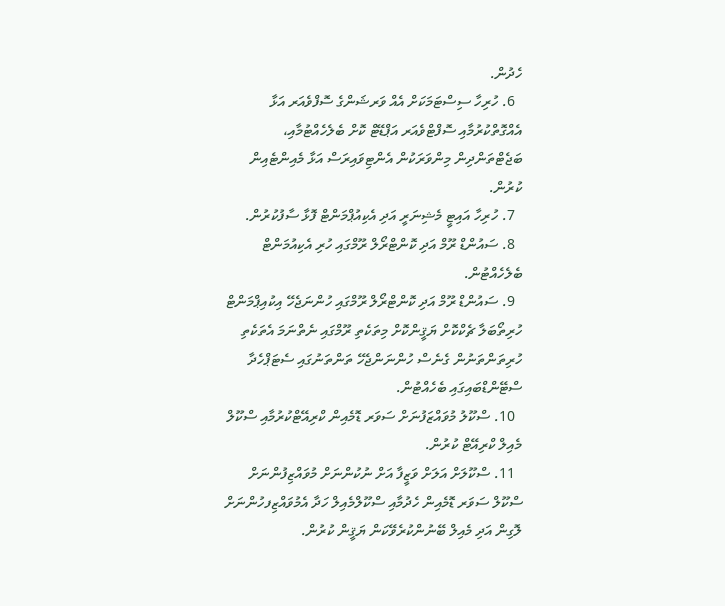ހެދުން.
  6. ހުރިހާ ސިސްޓަމަކަށް އެއް ވަރޝަންގެ ސޮފްވެއަރ އަޅާ އެއްގޮތްކުރުމާއި ސޮފްޓްވެއަރ އަޕްޑޭޓް ކޮށް ބެލެހެއްޓުމާއި، ބަޖެޓްތަންދިން މިންވަރަކުން އެންޓިވައިރަސް އަޅާ މެއިންޓެއިން ކުރުން.
  7. ހުރިހާ އައިޓީ މެޝިނަރީ އަދި އެކިއުޕްމަންޓް ފޮޅާ ސާފުކުރުން.
  8. ސައުންޑް ރޫމް އަދި ކޮންޓްރޯލް ރޫމްގައި ހުރި އެކިއުމަންޓް ބެލެހެއްޓުން.
  9. ސައުންޑް ރޫމް އަދި ކޮންޓްރޯލް ރޫމްގައި ހުންނަޖެހޭ އިކުއިޕްމަންޓް ހުރިތޯބަލާ ޗެކްކޮށް ޔަޤީންކޮށް މިތަކެތި ރޫމްގައި ނެތްނަމަ އެތަކެތި ހުރިތަންތަނުން ގެނެސް ހުންނަންޖެހޭ ތަންތަނުގައި ސެޓަޕްހެދާ ސްޓޭންޑްބައިގައި ބެހެއްޓުން.
  10. ސްކޫލު މުވައްޒަފުނަށް ސަވަރ ޑޮމެއިން ކްރިއޭޓްކުރުމާއި ސްކޫލް މެއިލް ކްރިއޭޓް ކުރުން.
  11. ސްކޫލަށް އަލަށް ވަޒީފާ އަށް ނުކުންނަށް މުވައްޒިފުންނަށް ސްކޫލް ސަވަރ ޑޮމެއިން ހެދުމާއި ސްކޫލްމެއިލް ހަދާ އެމުވައްޒިފހުންނަށް ލޮގިން އަދި މެއިލް ބޭނުންކުރެވޭކަން ޔަޤީން ކުރުން.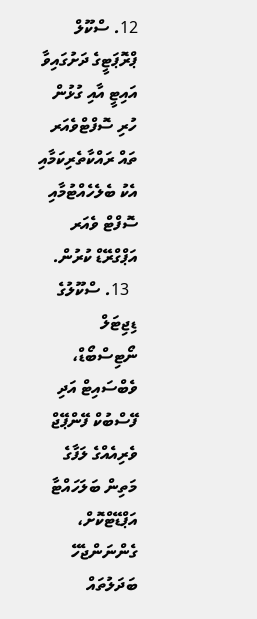12. ސްކޫލް ޕްރޮޕަޓީގެ ދަށުގައިވާ އައިޓީ އާއި ގުޅުން ހުރި ސޮފްޓްވެއަރ ތައް ރައްކާތެރިކަމާއި އެކު ބެލެހެއްޓުމާއި ސޮފްޓް ވެއަރ އަޕްގްރޭޑް ކުރުން.
  13. ސްކޫލުގެ ޑިޖިޓަލް ނޯޓިސްބޯޑް، ވެބްސައިޓް އަދި ފޭސްބުކް ފޭންޕޭޖް ވެރިއެއްގެ ލަފާގެ މަތިން ބަލަހައްޓާ އަޕްޑޭޓްކޮށް، ގެންނަންޖެހޭ ބަދަލުތައް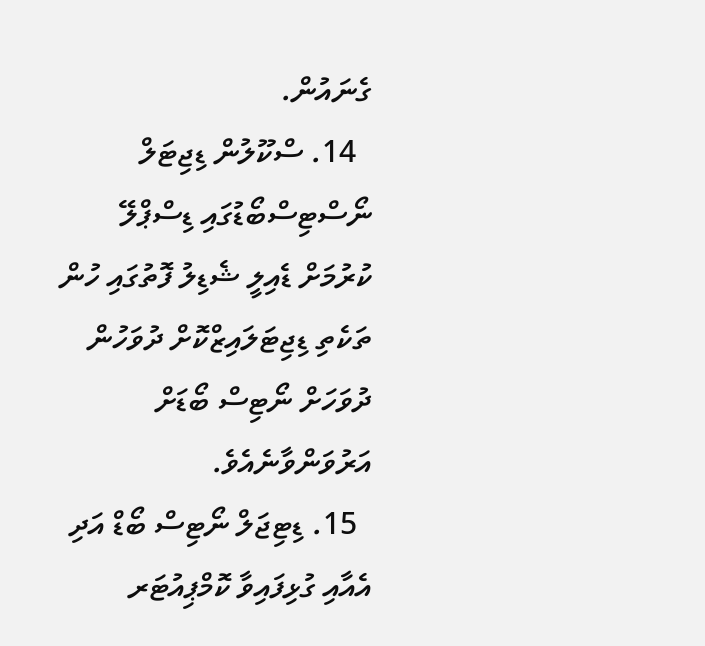ގެނައުން.
  14. ސްކޫލުން ޑިޖިޓަލް ނޯސްޓިސްބޯޑުގައި ޑިސްޕްލޭ ކުރުމަށް ޑެއިލީ ޝެޑިލު ފޮތުގައި ހުން ތަކެތި ޑިޖިޓަލައިޒްކޮށް ދުވަހުން ދުވަހަށް ނޯޓިސް ބޯޑަށް އަރުވަންވާނެއެވެ.
  15. ޑިޓިޖަލް ނޯޓިސް ބޯޑް އަދި އެއާއި ގުޅިފައިވާ ކޮމްޕިއުޓަރ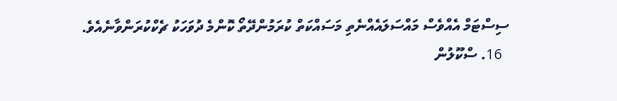ސިސްޓަމް އެއްވެސް މައްސަލައެއްނެތި މަސައްކަތް ކުރަމުންދޭތޯ ކޮންމެ ދުވަހަކު ޗެކްކުރަންވާނެއެވެ.
  16. ސްކޫލުން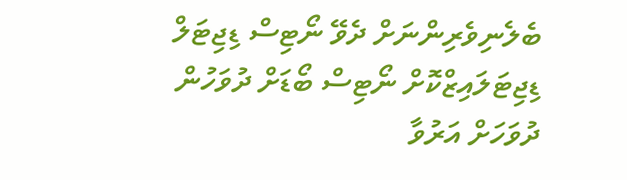ބެލެނިވެރިންނަށް ދެވޭ ނޯޓިސް ޑިޖިޓަލް ޑިޖިޓަލައިޒްކޮށް ނޯޓިސް ބޯޑަށް ދުވަހުން ދުވަހަށް އަރުވާ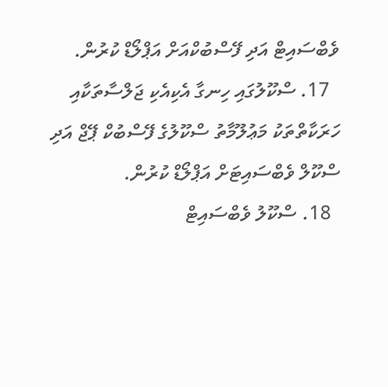ވެބްސައިޓް އަދި ފޭސްބުކްއަށް އަޕްލޯޑް ކުރުން.
  17. ސްކޫލުގައި ހިނގާ އެކިއެކި ޖަލްސާތަކާއި ހަރަކާތްތަކު މަޢުލޫމާތު ސްކޫލުގެ ފޭސްބުކް ޕޭޖް އަދި ސްކޫލް ވެބްސައިޓަށް އަޕްލޯޑް ކުރުން.
  18. ސްކޫލު ވެބްސައިޓް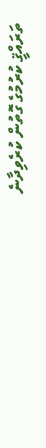ތަރައްޤީ ކުރުމުގެ ގޮތުން ކުރެވިދާނެ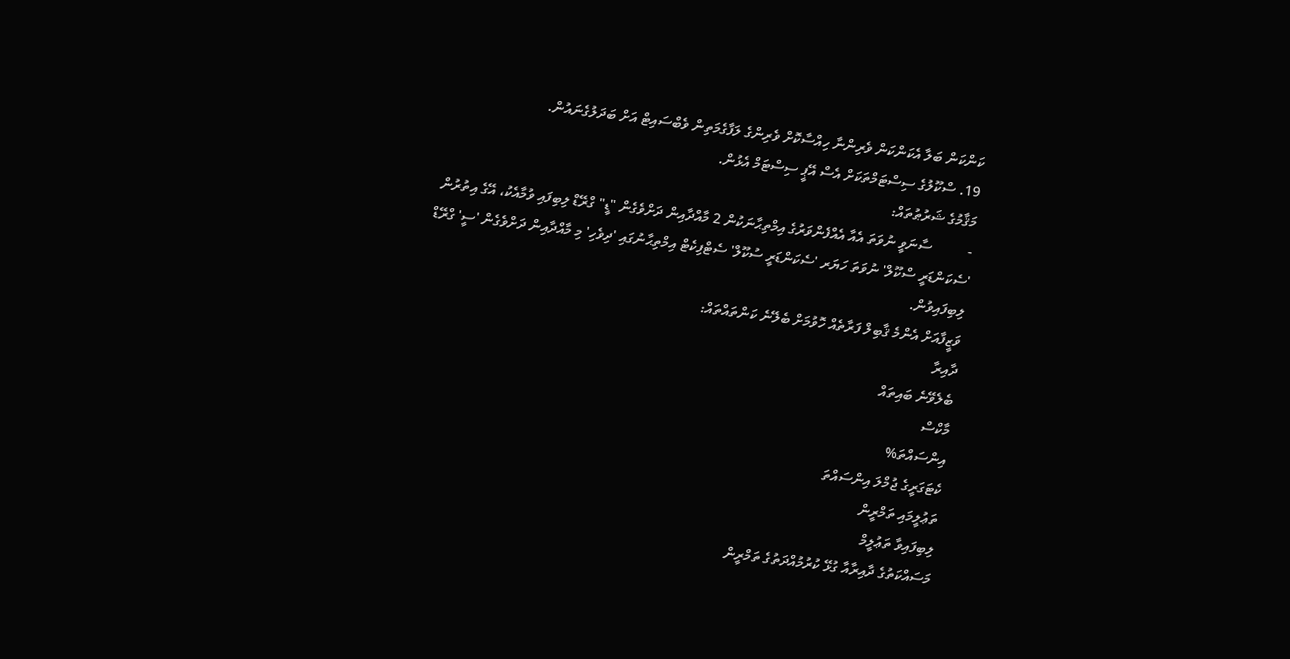ކަންކަން ބަލާ އެކަންކަން ވެރިންނާ ހިއްސާކޮށް ވެރިންގެ ލަފާގެމަތިން ވެބްސައިޓް އަށް ބަދަލުގެނައުން.
19. ސްކޫލުގެ ސިސްޓަމްތަކަށް އެސް އޭޕީ ސިސްޓަމް އެޅުން.
މަޤާމުގެ ޝަރުޠުތައް:
-          ސާނަވީ ނުވަތަ އެއާ އެއްފެންވަރުގެ އިމްތިޙާނަކުން 2 މާއްދާއިން ދަށްވެގެން "ޑީ" ގްރޭޑް ލިބިފައި ވުމާއެކު، އޭގެ އިތުރުން 'ސެކަންޑަރީ ސްކޫލް' ނުވަތަ ހަޔަރ 'ސެކަންޑަރީ ސުކޫލް' ސެޓްފިކެޓް އިމްތިޙާނުގައި 'ދިވެހި' މި މާއްދާއިން ދަށްވެގެން 'ސީ' ގްރޭޑް ލިބިފައިވުން.
ވަޒީފާއަށް އެންމެ ޤާބިލް ފަރާތެއް ހޮވުމަށް ބެލޭނެ ކަންތައްތައް:
ދާއިރާ
ބެލެވޭނެ ބައިތައް
މާކްސް
އިންސައްތަ%
ކެޓަގަރީގެ ޖުމްލަ އިންސައްތަ
ތަޢުލީމައި ތަމްރީން
ލިބިފައިވާ ތަޢުލީމް
މަސައްކަތުގެ ދާއިރާއާ ގުޅޭ ކުރުމުއްދަތުގެ ތަމްރީން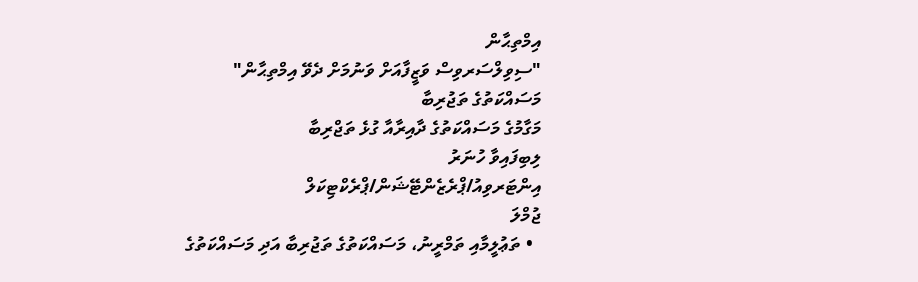އިމްތިޙާން
"ސިވިލްސަރވިސް ވަޒީފާއަށް ވަނުމަށް ދެވޭ އިމްތިޙާން"
މަސައްކަތުގެ ތަޖުރިބާ
މަގާމުގެ މަސައްކަތުގެ ދާއިރާއާ ގުޅެ ތަޖްރިބާ
ލިބިފައިވާ ހުނަރު
އިންޓަރވިއު/ޕްރެޒެންޓޭޝަން/ޕްރެކްޓިކަލް
ޖުމްލަ
  • ތަޢުލީމާއި ތަމްރީނު، މަސައްކަތުގެ ތަޖުރިބާ އަދި މަސައްކަތުގެ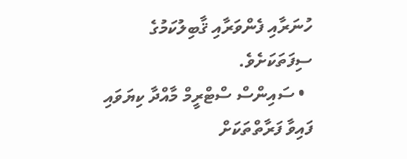ހުނަރާއި ފެންވަރާއި ޤާބިލުކަމުގެ ސިފަތަކަށެވެ.
  • ސައިންސް ސްޓްރީމް މާއްދާ ކިޔަވައި ފައިވާ ފަރާތްތަކަށް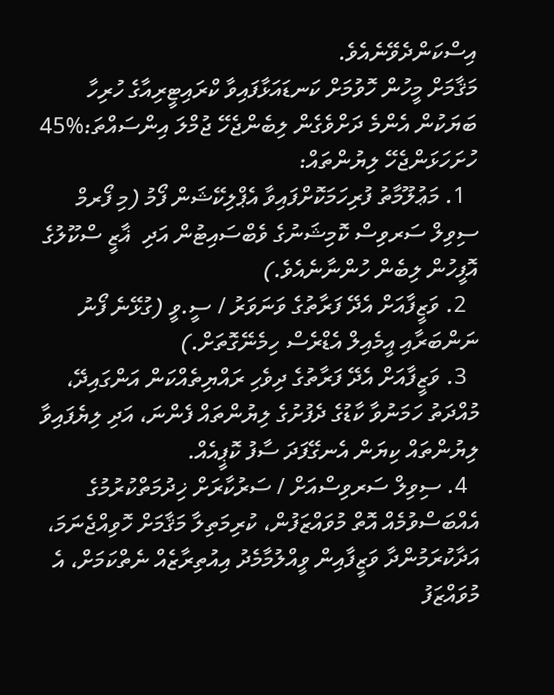އިސްކަންދެވޭނެއެވެ.
މަޤާމަށް މީހުން ހޮވުމަށް ކަނޑައަޅާފައިވާ ކްރައިޓީރިއާގެ ހުރިހާ ބަޔަކުން އެންމެ ދަށްވެގެން ލިބެންޖެހޭ ޖުމްލަ އިންސައްތަ:%45
ހުށަހަޅަންޖެހޭ ލިޔުންތައް:
  1. މަޢުލޫމާތު ފުރިހަމަކޮށްފައިވާ އެޕްލިކޭޝަން ފޯމު (މި ފޯރމް ސިވިލް ސަރވިސް ކޮމިޝަނުގެ ވެބްސައިޓުން އަދި  ޣާޒީ ސްކޫލުގެ އޮފީހުން ލިބެން ހުންނާނެއެވެ.)
  2. ވަޒީފާއަށް އެދޭ ފަރާތުގެ ވަނަވަރު / ސީ.ވީ (ގުޅޭނެ ފޯނު ނަންބަރާއި އީމެއިލް އެޑްރެސް ހިމެނޭގޮތަށް.)
  3. ވަޒީފާއަށް އެދޭ ފަރާތުގެ ދިވެހި ރައްޔިތެއްކަން އަންގައިދޭ، މުއްދަތު ހަމަނުވާ ކާޑުގެ ދެފުށުގެ ލިޔުންތައް ފެންނަ، އަދި ލިޔެފައިވާ ލިޔުންތައް ކިޔަން އެނގޭފަދަ ސާފު ކޮޕީއެއް.
  4. ސިވިލް ސަރވިސްއަށް / ސަރުކާރަށް ޚިދުމަތްކުރުމުގެ އެއްބަސްވުމެއް އޮތް މުވައްޒަފުން، ކުރިމަތިލާ މަޤާމަށް ހޮވިއްޖެނަމަ، އަދާކުރަމުންދާ ވަޒީފާއިން ވީއްލުމާމެދު އިއުތިރާޒެއް ނެތްކަމަށް، އެ މުވައްޒަފު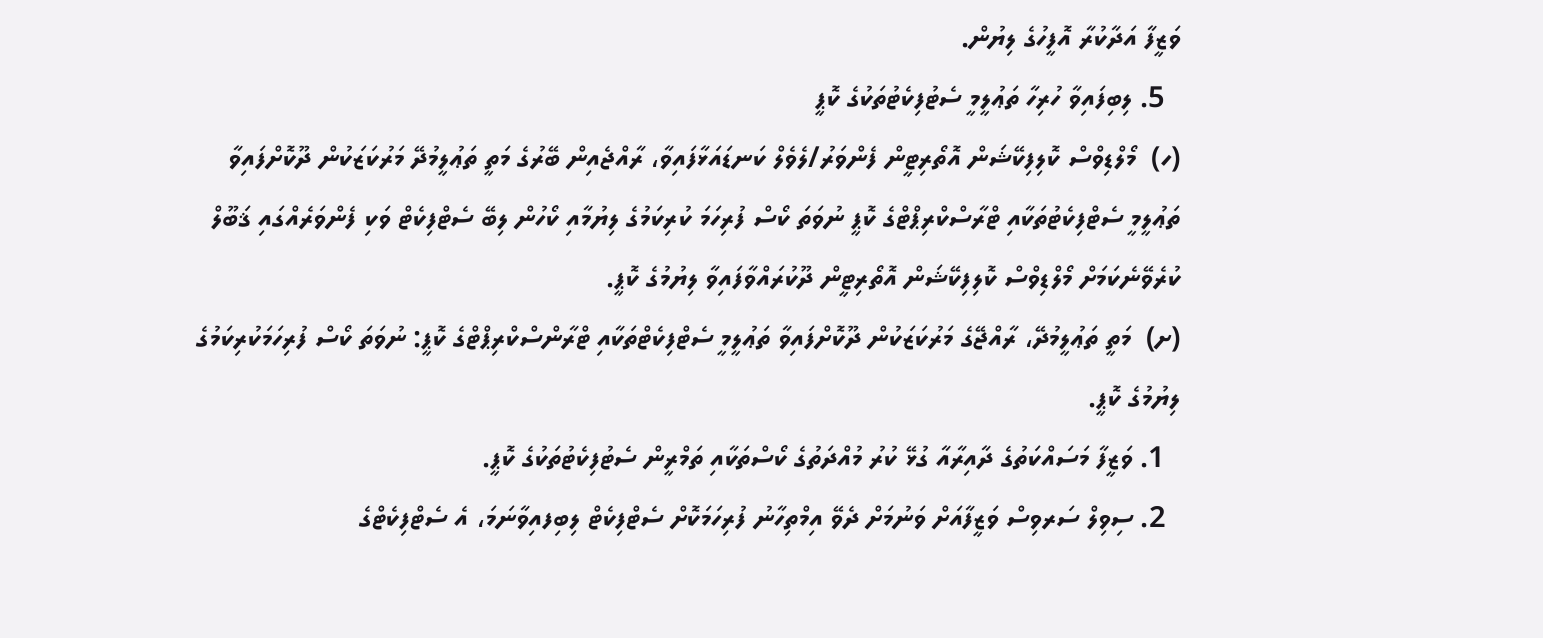ވަޒީފާ އަދާކުރާ އޮފީހުގެ ލިޔުން.
  5. ލިބިފައިވާ ހުރިހާ ތަޢުލީމީ ސެޓުފިކެޓުތަކުގެ ކޮޕީ
(ހ)  މޯލްޑިވްސް ކޮލިފިކޭޝަން އޮތޯރިޓީން ފެންވަރު/ލެވެލް ކަނޑައަޅާފައިވާ، ރާއްޖެއިން ބޭރުގެ މަތީ ތަޢުލީމުދޭ މަރުކަޒަކުން ދޫކޮށްފައިވާ ތަޢުލީމީ ސެޓްފިކެޓުތަކާއި ޓްރާސްކްރިޕްޓްގެ ކޮޕީ ނުވަތަ ކޯސް ފުރިހަމަ ކުރިކަމުގެ ލިޔުމާއި ކޯހުން ލިބޭ ސެޓްފިކެޓް ވަކި ފެންވަރެއްގައި ޤަބޫލް ކުރެވޭނެކަމަށް މޯލްޑިވްސް ކޮލިފިކޭޝަން އޮތޯރިޓީން ދޫކުރައްވާފައިވާ ލިޔުމުގެ ކޮޕީ.
(ށ)  މަތީ ތަޢުލީމުދޭ، ރާއްޖޭގެ މަރުކަޒަކުން ދޫކޮށްފައިވާ ތަޢުލީމީ ސެޓްފިކެޓްތަކާއި ޓްރާންސްކްރިޕްޓްގެ ކޮޕީ: ނުވަތަ ކޯސް ފުރިހަމަކުރިކަމުގެ ލިޔުމުގެ ކޮޕީ.
  1. ވަޒީފާ މަސައްކަތުގެ ދާއިރާއާ ގުޅޭ ކުރު މުއްދަތުގެ ކޯސްތަކާއި ތަމްރީން ސެޓުފިކެޓުތަކުގެ ކޮޕީ.
  2. ސިވިލް ސަރވިސް ވަޒީފާއަށް ވަނުމަށް ދެވޭ އިމްތިހާނު ފުރިހަމަކޮށް ސެޓްފިކެޓް ލިބިފއިވާނަމަ، އެ ސެޓްފިކެޓްގެ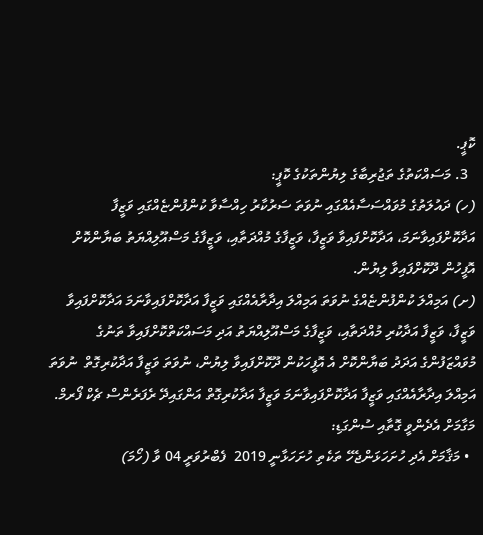ކޮޕީ.
  3. މަސައްކަތުގެ ތަޖުރިބާގެ ލިޔުންތަކުގެ ކޮޕީ:
(ހ) ދައުލަތުގެ މުވައްސަސާއެއްގައި ނުވަތަ ސަރުކާރު ހިއްސާވާ ކުންފުންޏެއްގައި ވަޒީފާ އަދާކޮށްފައިވާނަމަ، އަދާކޮށްފައިވާ ވަޒީފާ، ވަޒީފާގެ މުއްދަތާއި، ވަޒީފާގެ މަސްއޫލިއްޔަތު ބަޔާންކޮށް އޮފީހުން ދޫކޮށްފައިވާ ލިޔުން.
(ށ) އަމިއްލަ ކުންފުންޏެއްގެ ނުވަތަ އަމިއްލަ އިދާރާއެއްގައި ވަޒީފާ އަދާކޮށްފައިވާނަމަ އަދާކޮށްފައިވާ ވަޒީފާ، ވަޒީފާ އަދާކުރި މުއްދަތާއި، ވަޒީފާގެ މަސްއޫލިއްޔަތު އަދި މަސައްކަތްކޮށްފައިވާ ތަނުގެ މުވައްޒަފުންގެ އަދަދު ބަޔާންކޮށް އެ އޮފީހަކުން ދޫކޮށްފައިވާ ލިޔުން، ނުވަތަ ވަޒީފާ އަދާކުރިގޮތް  ނުވަތަ އަމިއްލަ އިދާރާއެއްގައި ވަޒީފާ އަދާކޮށްފައިވާނަމަ ވަޒީފާ އަދާކުރިގޮތް އަންގައިދޭ ރެފަރެންސް ޗެކް ފޯރމް.
މަގާމަށް އެދެންވީ ގޮތާއި ސުންގަޑި:
  • މަޤާމަށް އެދި ހުށަހަޅަންޖެހޭ ތަކެތި ހުށަހަޅާނީ 2019  ފެބްރުވަރީ 04 ވާ (ހޯމަ)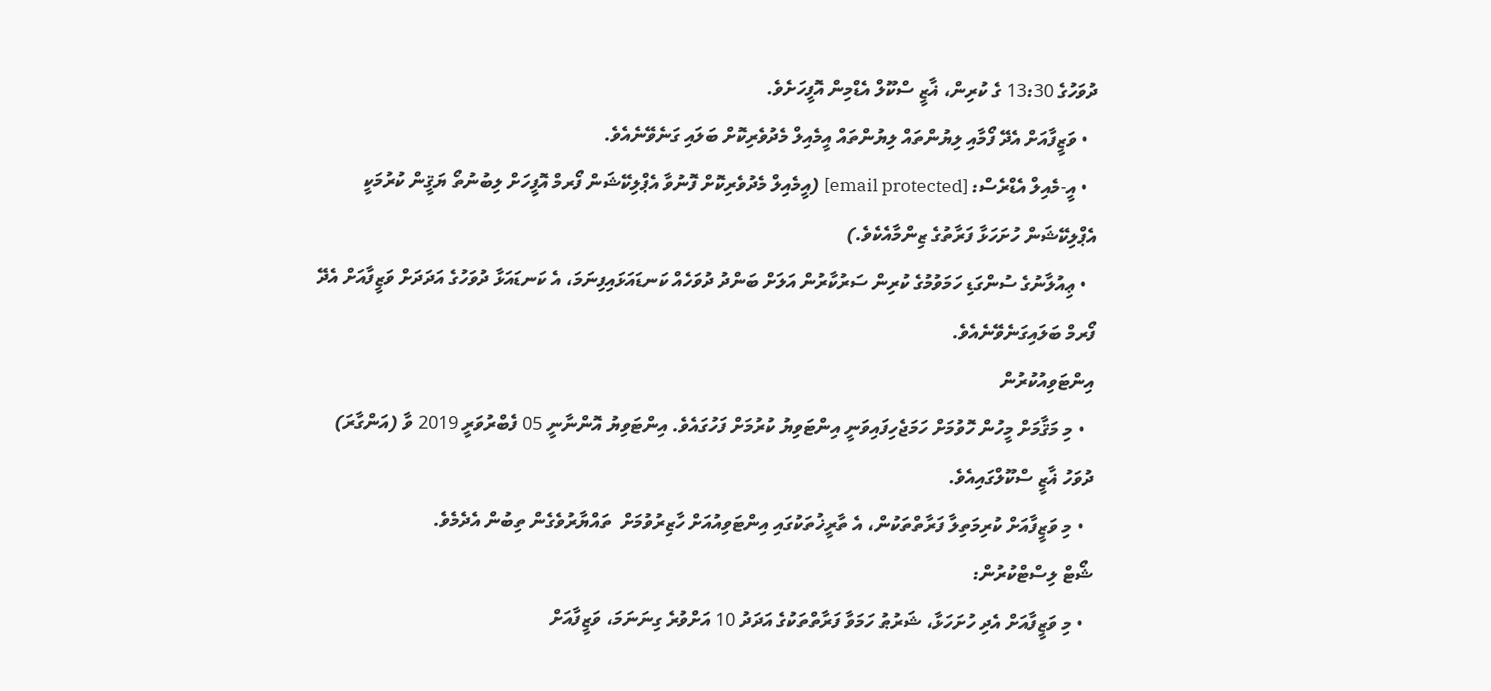ދުވަހުގެ 13:30 ގެ ކުރިން، ޣާޒީ ސްކޫލް އެޑްމިން އޮފީހަށެވެ.
  • ވަޒީފާއަށް އެދޭ ފޯމާއި ލިޔުންތައް ލިޔުންތައް އީމެއިލް މެދުވެރިކޮށް ބަލައި ގަނެވޭނެއެވެ.
  • އީ-މެއިލް އެޑްރެސް: [email protected] (އީމެއިލް މެދުވެރިކޮށް ފޮނުވާ އެޕްލިކޭޝަން ފޯރމް އޮފީހަށް ލިބުނުތޯ ޔަޤީން ކުރުމަކީ އެޕްލިކޭޝަން ހުށަހަޅާ ފަރާތުގެ ޒިންމާއެކެވެ.)
  • ޢިއުލާނުގެ ސުންގަޑި ހަމަވުމުގެ ކުރިން ސަރުކާރުން އަލަށް ބަންދު ދުވަހެއް ކަނޑައަޅައިފިނަމަ، އެ ކަނޑައަޅާ ދުވަހުގެ އަދަދަށް ވަޒީފާއަށް އެދޭ ފޯރމް ބަލައިގަނެވޭނެއެވެ.
އިންޓަވިއުކުރުން
  • މި މަޤާމަށް މީހުން ހޮވުމަށް ހަމަޖެހިފައިވަނީ އިންޓަވިޔު ކުރުމަށް ފަހުގައެވެ. އިންޓަވިޔު އޮންނާނީ 05 ފެބްރުވަރީ 2019 ވާ (އަންގާރަ) ދުވަހު ޣާޒީ ސްކޫލްގައިއެވެ.
  • މި ވަޒީފާއަށް ކުރިމަތިލާ ފަރާތްތަކުން، އެ ތާރީޚުތަކުގައި އިންޓަވިއުއަށް ހާޒިރުވުމަށް  ތައްޔާރުވެގެން ތިބުން އެދެމެވެ.
ޝޯޓް ލިސްޓްކުރުން:
  • މި ވަޒީފާއަށް އެދި ހުށަހަޅާ، ޝަރުޠު ހަމަވާ ފަރާތްތަކުގެ އަދަދު 10 އަށްވުރެ ގިނަނަމަ، ވަޒީފާއަށް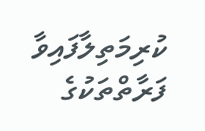ކުރިމަތިލާފައިވާ ފަރާތްތަކުގެ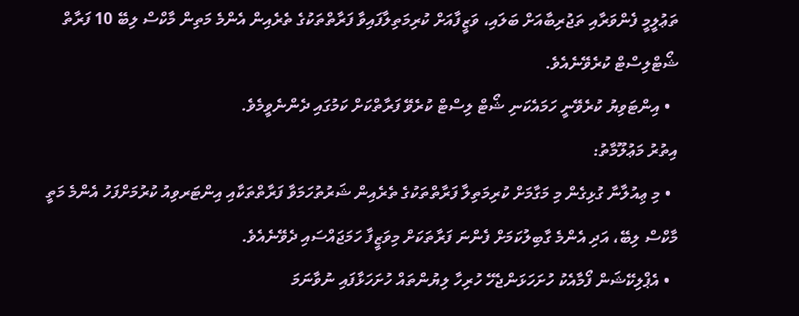ތަޢުލީމީ ފެންވަރާއި ތަޖުރިބާއަށް ބަލައި، ވަޒީފާއަށް ކުރިމަތިލާފައިވާ ފަރާތްތަކުގެ ތެރެއިން އެންމެ މަތިން މާކްސް ލިބޭ 10 ފަރާތް ޝޯޓްލިސްޓް ކުރެވޭނެއެވެ.
  • އިންޓަވިޔު ކުރެވޭނީ ހަމައެކަނި ޝޯޓް ލިސްޓް ކުރެވޭ ފަރާތްކަށް ކަމުގައި ދެންނެވީމެވެ.
އިތުރު މަޢުލޫމާތު:
  • މި ޢިއުލާނާ ގުޅިގެން މި މަގާމަށް ކުރިމަތިލާ ފަރާތްތަކުގެ ތެރެއިން ޝަރުތުހަމަވާ ފަރާތްތަކާއި އިންޓަރވިއު ކުރުމަށްފަހު އެންމެ މަތީ މާކްސް ލިބޭ، އަދި އެންމެ ގާބިލުކަމަށް ފެންނަ ފަރާތަކަށް މިވަޒީފާ ހަމަޖައްސައި ދެވޭނެއެވެ.
  • އެޕްލިކޭޝަން ފޯމާއެކު ހުށަހަޅަންޖެހޭ ހުރިހާ ލިޔުންތައް ހުށަހަޅާފައި ނުވާނަމަ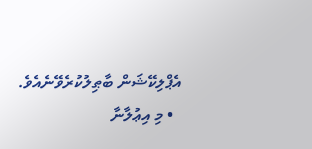އެޕްލިކޭޝަން ބާޠިލުކުރެވޭނެއެވެ.
  • މި އިޢުލާނާ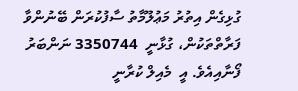ގުޅިގެން އިތުރު މަޢުލޫމާތު ސާފުކުރަން ބޭނުންވާ ފަރާތްތަކުން، ގުޅާނީ  3350744 ނަންބަރު ފޯނާއިއެވެ. އީ  މެއިލް ކުރާނީ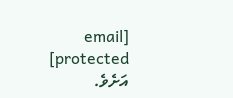[email protected] އަށެވެ.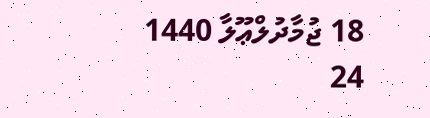18 ޖުމާދުލްޢޫލާ 1440
24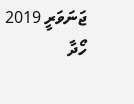ޖަނަވަރީ 2019
ހޯދާ